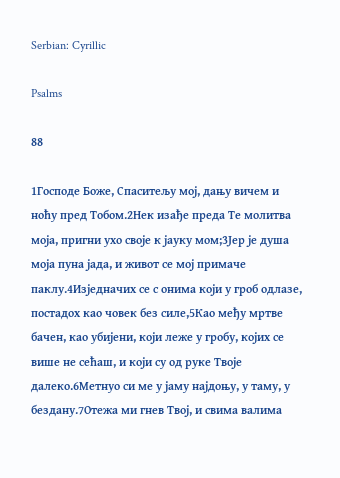Serbian: Cyrillic

Psalms

88

1Господе Боже, Спаситељу мој, дању вичем и ноћу пред Тобом.2Нек изађе преда Те молитва моја, пригни ухо своје к јауку мом;3Јер је душа моја пуна јада, и живот се мој примаче паклу.4Изједначих се с онима који у гроб одлазе, постадох као човек без силе,5Као међу мртве бачен, као убијени, који леже у гробу, којих се више не сећаш, и који су од руке Твоје далеко.6Метнуо си ме у јаму најдоњу, у таму, у бездану.7Отежа ми гнев Твој, и свима валима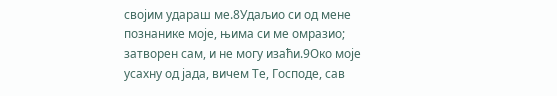својим удараш ме.8Удаљио си од мене познанике моје, њима си ме омразио; затворен сам, и не могу изаћи.9Око моје усахну од јада, вичем Те, Господе, сав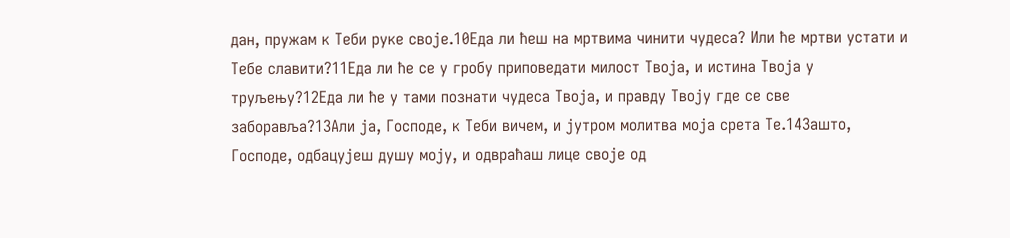дан, пружам к Теби руке своје.10Еда ли ћеш на мртвима чинити чудеса? Или ће мртви устати и Тебе славити?11Еда ли ће се у гробу приповедати милост Твоја, и истина Твоја у труљењу?12Еда ли ће у тами познати чудеса Твоја, и правду Твоју где се све заборавља?13Али ја, Господе, к Теби вичем, и јутром молитва моја срета Те.14Зашто, Господе, одбацујеш душу моју, и одвраћаш лице своје од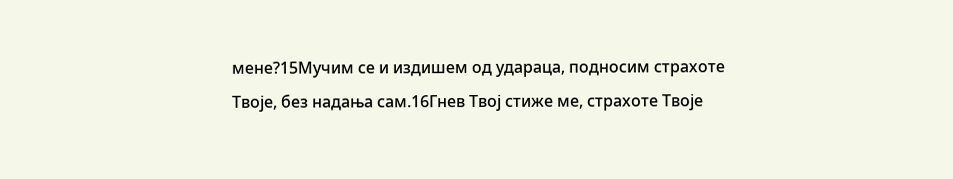мене?15Мучим се и издишем од удараца, подносим страхоте Твоје, без надања сам.16Гнев Твој стиже ме, страхоте Твоје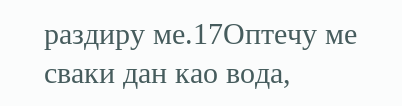раздиру ме.17Оптечу ме сваки дан као вода,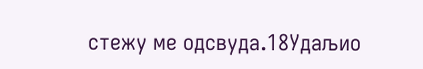стежу ме одсвуда.18Удаљио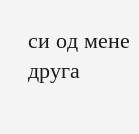си од мене друга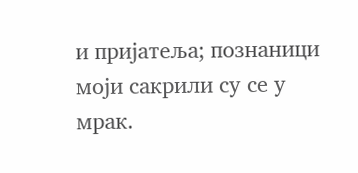и пријатеља; познаници моји сакрили су се у мрак.